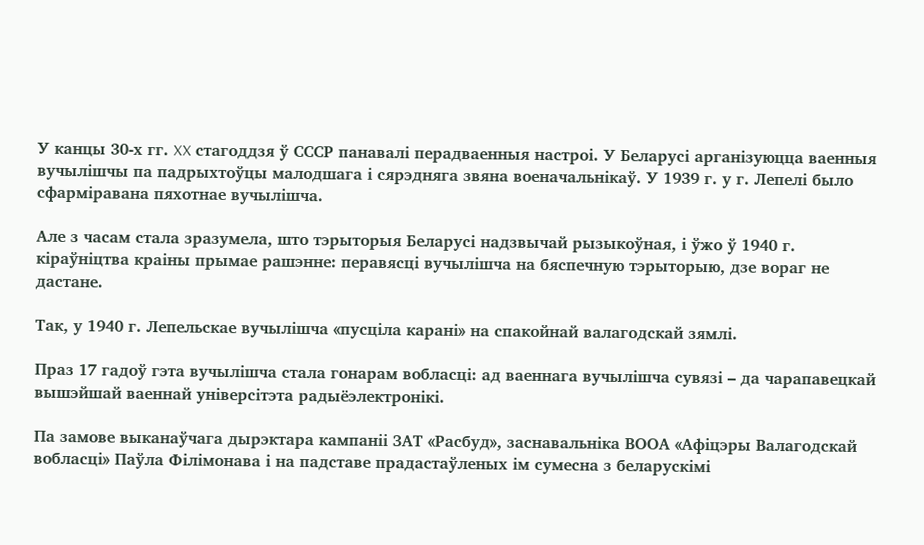У канцы 30-х гг. XX стагоддзя ў СССР панавалі перадваенныя настроі. У Беларусі арганізуюцца ваенныя вучылішчы па падрыхтоўцы малодшага і сярэдняга звяна военачальнікаў. У 1939 г. у г. Лепелі было сфарміравана пяхотнае вучылішча.

Але з часам стала зразумела, што тэрыторыя Беларусі надзвычай рызыкоўная, і ўжо ў 1940 г. кіраўніцтва краіны прымае рашэнне: перавясці вучылішча на бяспечную тэрыторыю, дзе вораг не дастане.

Так, у 1940 г. Лепельскае вучылішча «пусціла карані» на спакойнай валагодскай зямлі.

Праз 17 гадоў гэта вучылішча стала гонарам вобласці: ад ваеннага вучылішча сувязі – да чарапавецкай вышэйшай ваеннай універсітэта радыёэлектронікі.

Па замове выканаўчага дырэктара кампаніі ЗАТ «Расбуд», заснавальніка ВООА «Афіцэры Валагодскай вобласці» Паўла Філімонава і на падставе прадастаўленых ім сумесна з беларускімі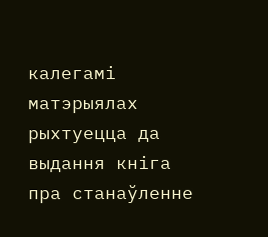калегамі матэрыялах рыхтуецца да выдання кніга пра станаўленне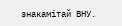знакамітай ВНУ.